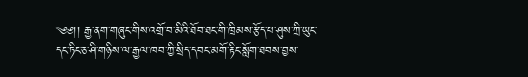༄༅།། རྒྱ་ནག་གཞུང་གིས་འགྲོ་བ་མིའི་ཐོབ་ཐང་གི་ཁྲིམས་རྩོད་པ་ཤུས་ཀྲི་ཡུང་དང་ཏིང་ཅ་ཤི་གཉིས་ལ་རྒྱལ་ཁབ་ཀྱི་སྲིད་དབང་མགོ་རྟིང་སློག་ཐབས་བྱས་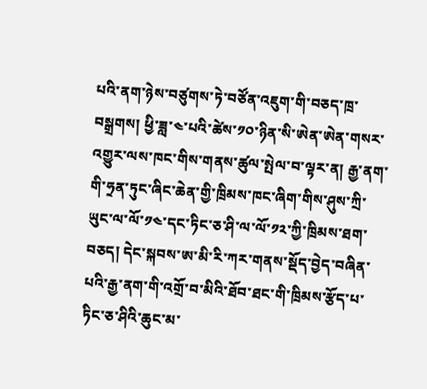པའི་ནག་ཉེས་བཙུགས་ཏེ་བཙོན་འཇུག་གི་བཅད་ཁྲ་བསྒྲགས། ཕྱི་ཟླ་༤་པའི་ཚེས་༡༠་ཉིན་སི་ཨེན་ཨེན་གསར་འགྱུར་ལས་ཁང་གིས་གནས་ཚུལ་སྤེལ་བ་ལྟར་ན། རྒྱ་ནག་གི་ཧྲན་ཏུང་ཞིང་ཆེན་གྱི་ཁྲིམས་ཁང་ཞིག་གིས་ཤུས་ཀྲི་ཡུང་ལ་ལོ་༡༤་དང་ཏིང་ཅ་ཤི་ལ་ལོ་༡༢་ཀྱི་ཁྲིམས་ཐག་བཅད། དེང་སྐབས་ཨ་མི་རི་ཀར་གནས་སྡོད་བྱེད་བཞིན་པའི་རྒྱ་ནག་གི་འགྲོ་བ་མིའི་ཐོབ་ཐང་གི་ཁྲིམས་རྩོད་པ་ཏིང་ཅ་ཤིའི་ཆུང་མ་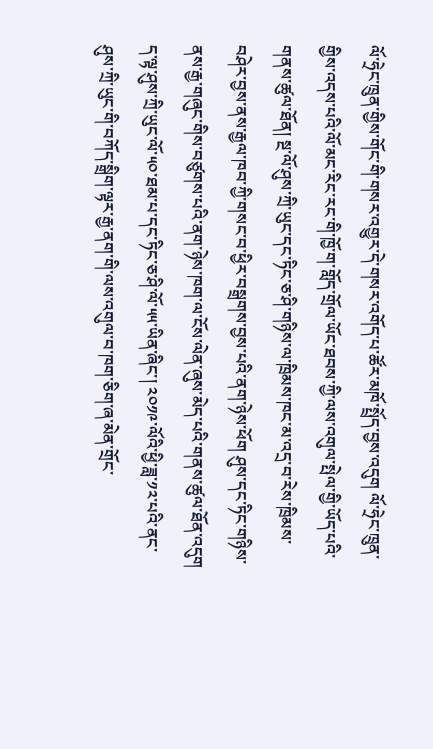ལོ་ཧྲེང་ཁྲུན་གྱིས་གོང་གི་གསར་འགྱུར་དེ་གསར་འགོད་པ་ཚོར་མཁོ་སྤྲོད་བྱས་འདུག ལོ་ཧྲེང་ཁྲུན་གྱིས་འདས་པའི་ལོ་མང་རིང་རང་གི་ཁྱོ་ག་གློད་གྲོལ་ཡོང་ཐབས་ཀྱི་ལས་འགུལ་སྤེལ་གྱི་ཡོད་པའི་གནས་ཚུལ་ཐོན། སྔ་ལོ་ཤུས་ཀྲི་ཡུང་དང་ཏིང་ཅ་ཤི་གཉིས་ལ་ཁྲིམས་ཁང་མ་འདྲ་བ་རེས་ཁྲིམས་བཤེར་བྱས་ནས་རྒྱལ་ཁབ་ཀྱི་གསང་བ་ཕྱིར་བསྒྲགས་བྱས་པའི་ནག་ཉེས་ཕོག ཤུས་དང་ཏིང་གཉིས་ནས་རྒྱ་གཞུང་གིས་བཙུགས་པའི་ནག་ཉེས་ཁག་ལ་ངོས་ལེན་ཞུས་མེད་པའི་གནས་ཚུལ་ཐོན་འདུག
ད་ལྟ་ཤུས་ཀྲི་ཡུང་ལོ་༥༠་ཐམ་པ་དང་ཏིང་ཅ་ཤི་ལོ་༥༥་ཡིན་ཞིང་། ༢༠༡༩་ལོའི་ཕྱི་ཟླ་༡༢་པའི་ནང་ཤུས་ཀྲི་ཡུང་གི་བཀོད་སྒྲིག་ལྟར་རྒྱ་ནག་གི་ལས་འགུལ་བ་ཁག་ཅིག་ཞ་མེན་གྲོང་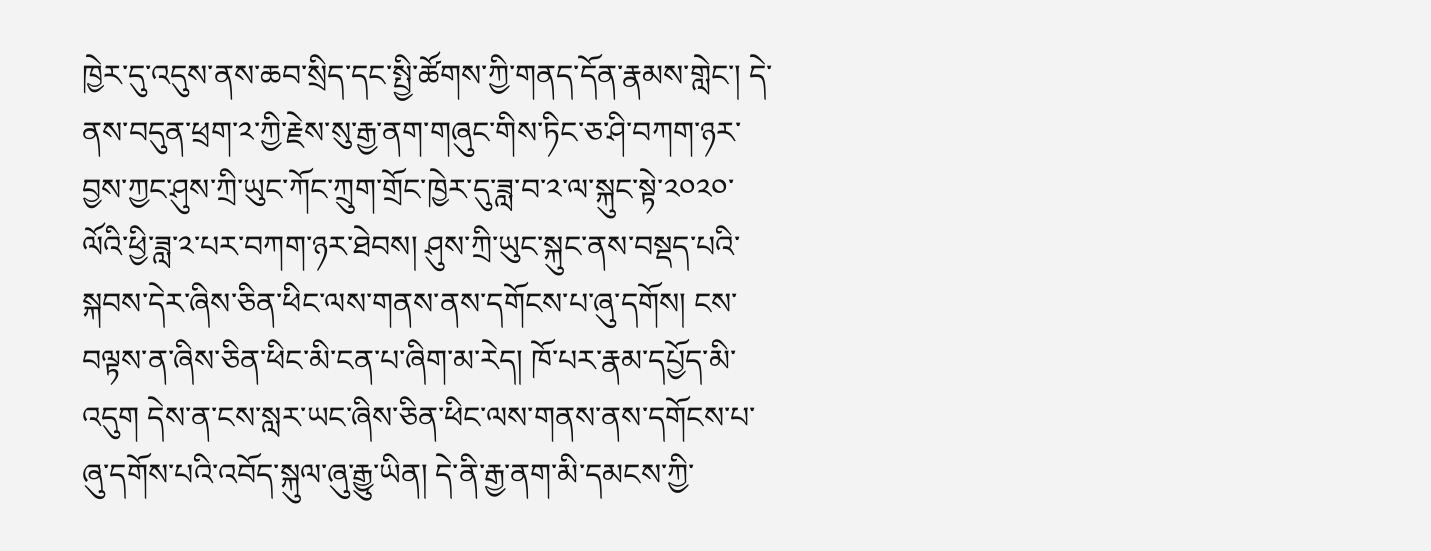ཁྱེར་དུ་འདུས་ནས་ཆབ་སྲིད་དང་སྤྱི་ཚོགས་ཀྱི་གནད་དོན་རྣམས་གླེང་། དེ་ནས་བདུན་ཕྲག་༢་ཀྱི་རྗེས་སུ་རྒྱ་ནག་གཞུང་གིས་ཏིང་ཅ་ཤི་བཀག་ཉར་བྱས་ཀྱང་ཤུས་ཀྲི་ཡུང་ཀོང་ཀྲུག་གྲོང་ཁྱེར་དུ་ཟླ་བ་༢་ལ་སྐུང་སྟེ་༢༠༢༠་ལོའི་ཕྱི་ཟླ་༢་པར་བཀག་ཉར་ཐེབས། ཤུས་ཀྲི་ཡུང་སྐུང་ནས་བསྡད་པའི་སྐབས་དེར་ཞིས་ཅིན་ཕིང་ལས་གནས་ནས་དགོངས་པ་ཞུ་དགོས། ངས་བལྟས་ན་ཞིས་ཅིན་ཕིང་མི་ངན་པ་ཞིག་མ་རེད། ཁོ་པར་རྣམ་དཔྱོད་མི་འདུག དེས་ན་ངས་སླར་ཡང་ཞིས་ཅིན་ཕིང་ལས་གནས་ནས་དགོངས་པ་ཞུ་དགོས་པའི་འབོད་སྐུལ་ཞུ་རྒྱུ་ཡིན། དེ་ནི་རྒྱ་ནག་མི་དམངས་ཀྱི་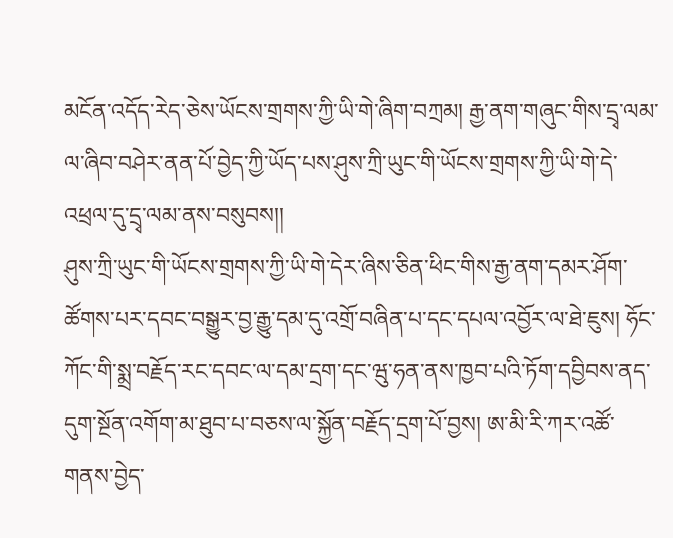མངོན་འདོད་རེད་ཅེས་ཡོངས་གྲགས་ཀྱི་ཡི་གེ་ཞིག་བཀྲམ། རྒྱ་ནག་གཞུང་གིས་དྲྭ་ལམ་ལ་ཞིབ་བཤེར་ནན་པོ་བྱེད་ཀྱི་ཡོད་པས་ཤུས་ཀྲི་ཡུང་གི་ཡོངས་གྲགས་ཀྱི་ཡི་གེ་དེ་འཕྲལ་དུ་དྲྭ་ལམ་ནས་བསུབས།།
ཤུས་ཀྲི་ཡུང་གི་ཡོངས་གྲགས་ཀྱི་ཡི་གེ་དེར་ཞིས་ཅིན་ཕིང་གིས་རྒྱ་ནག་དམར་ཤོག་ཚོགས་པར་དབང་བསྒྱུར་བྱ་རྒྱུ་དམ་དུ་འགྲོ་བཞིན་པ་དང་དཔལ་འབྱོར་ལ་ཐེ་ཇུས། ཧོང་ཀོང་གི་སྨྲ་བརྗོད་རང་དབང་ལ་དམ་དྲག་དང་ཝུ་ཧན་ནས་ཁྱབ་པའི་ཏོག་དབྱིབས་ནད་དུག་སྔོན་འགོག་མ་ཐུབ་པ་བཅས་ལ་སྐྱོན་བརྗོད་དྲག་པོ་བྱས། ཨ་མི་རི་ཀར་འཚོ་གནས་བྱེད་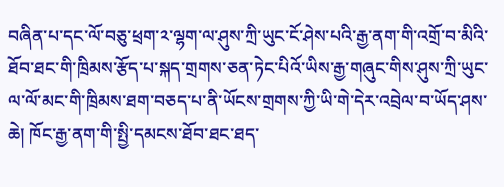བཞིན་པ་དང་ལོ་བཅུ་ཕྲག་༢་ལྷག་ལ་ཤུས་ཀྲི་ཡུང་ངོ་ཤེས་པའི་རྒྱ་ནག་གི་འགྲོ་བ་མིའི་ཐོབ་ཐང་གི་ཁྲིམས་རྩོད་པ་སྐད་གྲགས་ཅན་ཏེང་པིའོ་ཡིས་རྒྱ་གཞུང་གིས་ཤུས་ཀྲི་ཡུང་ལ་ལོ་མང་གི་ཁྲིམས་ཐག་བཅད་པ་ནི་ཡོངས་གྲགས་ཀྱི་ཡི་གེ་དེར་འབྲེལ་བ་ཡོད་ཤས་ཆེ། ཁོང་རྒྱ་ནག་གི་སྤྱི་དམངས་ཐོབ་ཐང་ཐད་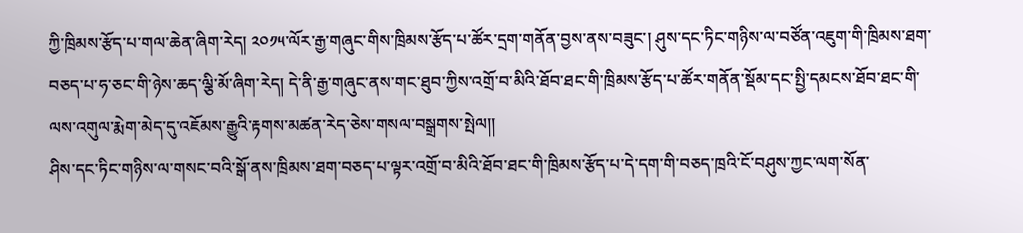ཀྱི་ཁྲིམས་རྩོད་པ་གལ་ཆེན་ཞིག་རེད། ༢༠༡༥་ལོར་རྒྱ་གཞུང་གིས་ཁྲིམས་རྩོད་པ་ཚོར་དྲག་གནོན་བྱས་ནས་བཟུང་། ཤུས་དང་ཏིང་གཉིས་ལ་བཙོན་འཇུག་གི་ཁྲིམས་ཐག་བཅད་པ་ཧ་ཅང་གི་ཉེས་ཆད་ལྕི་མོ་ཞིག་རེད། དེ་ནི་རྒྱ་གཞུང་ནས་གང་ཐུབ་ཀྱིས་འགྲོ་བ་མིའི་ཐོབ་ཐང་གི་ཁྲིམས་རྩོད་པ་ཚོར་གནོན་སྡོམ་དང་སྤྱི་དམངས་ཐོབ་ཐང་གི་ལས་འགུལ་རྨེག་མེད་དུ་འཇོམས་རྒྱུའི་རྟགས་མཚན་རེད་ཅེས་གསལ་བསྒྲགས་སྤེལ།།
ཤིས་དང་ཏིང་གཉིས་ལ་གསང་བའི་སྒོ་ནས་ཁྲིམས་ཐག་བཅད་པ་ལྟར་འགྲོ་བ་མིའི་ཐོབ་ཐང་གི་ཁྲིམས་རྩོད་པ་དེ་དག་གི་བཅད་ཁྲའི་ངོ་བཤུས་ཀྱང་ལག་སོན་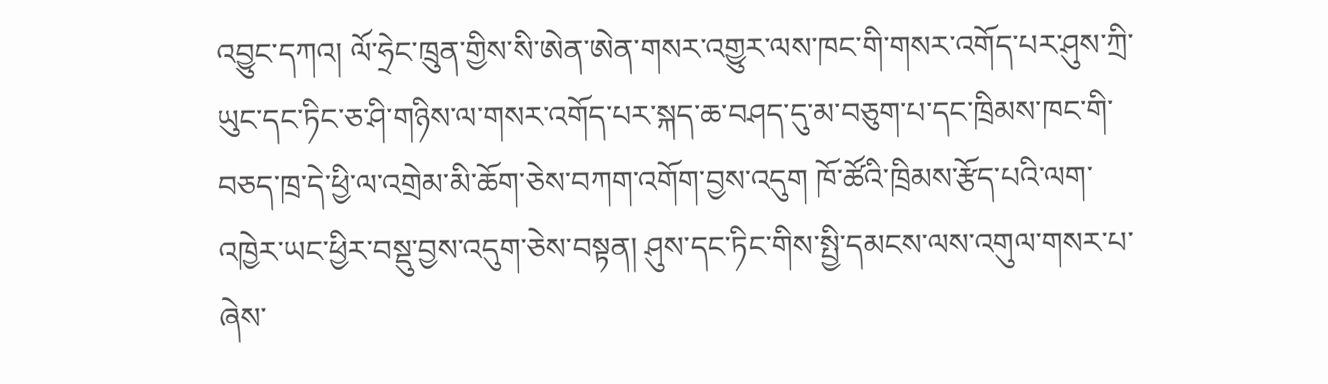འབྱུང་དཀའ། ལོ་ཧྲེང་ཁྲུན་གྱིས་སི་ཨེན་ཨེན་གསར་འགྱུར་ལས་ཁང་གི་གསར་འགོད་པར་ཤུས་ཀྲི་ཡུང་དང་ཏིང་ཅ་ཤི་གཉིས་ལ་གསར་འགོད་པར་སྐད་ཆ་བཤད་དུ་མ་བཅུག་པ་དང་ཁྲིམས་ཁང་གི་བཅད་ཁྲ་དེ་ཕྱི་ལ་འགྲེམ་མི་ཆོག་ཅེས་བཀག་འགོག་བྱས་འདུག ཁོ་ཚོའི་ཁྲིམས་རྩོད་པའི་ལག་འཁྱེར་ཡང་ཕྱིར་བསྡུ་བྱས་འདུག་ཅེས་བསྟན། ཤུས་དང་ཏིང་གིས་སྤྱི་དམངས་ལས་འགུལ་གསར་པ་ཞེས་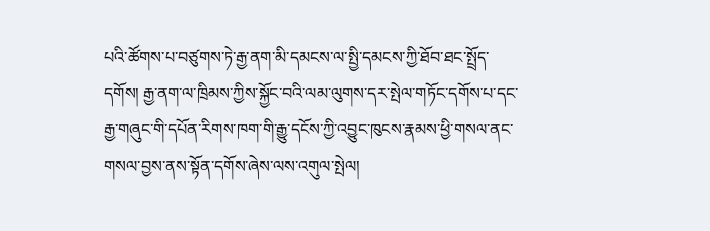པའི་ཚོགས་པ་བཙུགས་ཏེ་རྒྱ་ནག་མི་དམངས་ལ་སྤྱི་དམངས་ཀྱི་ཐོབ་ཐང་སྤྲོད་དགོས། རྒྱ་ནག་ལ་ཁྲིམས་ཀྱིས་སྐྱོང་བའི་ལམ་ལུགས་དར་སྤེལ་གཏོང་དགོས་པ་དང་རྒྱ་གཞུང་གི་དཔོན་རིགས་ཁག་གི་རྒྱུ་དངོས་ཀྱི་འབྱུང་ཁུངས་རྣམས་ཕྱི་གསལ་ནང་གསལ་བྱས་ནས་སྟོན་དགོས་ཞེས་ལས་འགུལ་སྤེལ།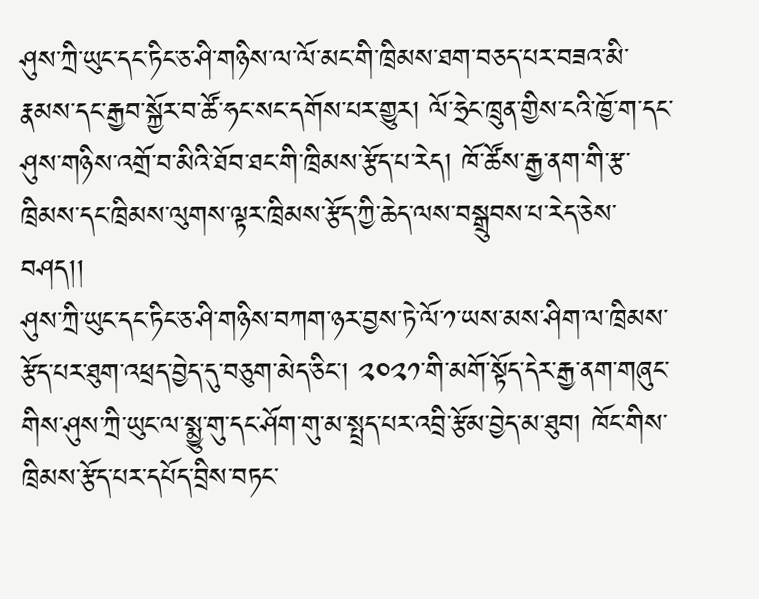ཤུས་ཀྲི་ཡུང་དང་ཏིང་ཅ་ཤི་གཉིས་ལ་ལོ་མང་གི་ཁྲིམས་ཐག་བཅད་པར་བཟའ་མི་རྣམས་དང་རྒྱབ་སྐྱོར་བ་ཚོ་ཧང་སང་དགོས་པར་གྱུར། ལོ་ཧྲེང་ཁྲུན་གྱིས་ངའི་ཁྱོ་ག་དང་ཤུས་གཉིས་འགྲོ་བ་མིའི་ཐོབ་ཐང་གི་ཁྲིམས་རྩོད་པ་རེད། ཁོ་ཚོས་རྒྱ་ནག་གི་རྩ་ཁྲིམས་དང་ཁྲིམས་ལུགས་ལྟར་ཁྲིམས་རྩོད་ཀྱི་ཆེད་ལས་བསྒྲུབས་པ་རེད་ཅེས་བཤད།།
ཤུས་ཀྲི་ཡུང་དང་ཏིང་ཅ་ཤི་གཉིས་བཀག་ཉར་བྱས་ཏེ་ལོ་༡་ཡས་མས་ཤིག་ལ་ཁྲིམས་རྩོད་པར་ཐུག་འཕྲད་བྱེད་དུ་བཅུག་མེད་ཅིང་། ༢༠༢༡་གི་མགོ་སྟོད་དེར་རྒྱ་ནག་གཞུང་གིས་ཤུས་ཀྲི་ཡུང་ལ་སྨྱུ་གུ་དང་ཤོག་གུ་མ་སྤྲད་པར་འབྲི་རྩོམ་བྱེད་མ་ཐུབ། ཁོང་གིས་ཁྲིམས་རྩོད་པར་དཔོད་བྲིས་བཏང་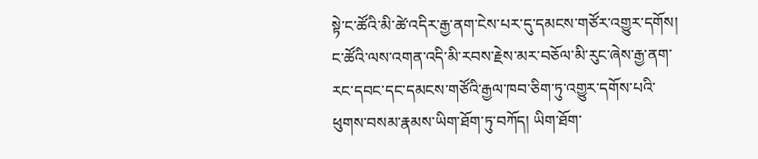སྟེ་ང་ཚོའི་མི་ཚེ་འདིར་རྒྱ་ནག་ངེས་པར་དུ་དམངས་གཙོར་འགྱུར་དགོས། ང་ཚོའི་ལས་འགན་འདི་མི་རབས་རྗེས་མར་བཅོལ་མི་རུང་ཞེས་རྒྱ་ནག་རང་དབང་དང་དམངས་གཙོའི་རྒྱལ་ཁབ་ཅིག་ཏུ་འགྱུར་དགོས་པའི་ཕུགས་བསམ་རྣམས་ཡིག་ཐོག་ཏུ་བཀོད། ཡིག་ཐོག་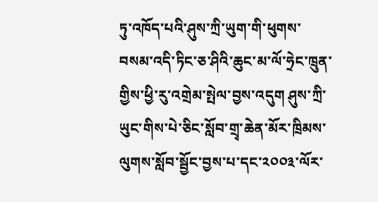ཏུ་འཁོད་པའི་ཤུས་ཀྲི་ཡུག་གི་ཕུགས་བསམ་འདི་ཏིང་ཅ་ཤིའི་ཆུང་མ་ལོ་ཧྲེང་ཁྲུན་གྱིས་ཕྱི་རུ་འགྲེམ་སྤེལ་བྱས་འདུག ཤུས་ཀྲི་ཡུང་གིས་པེ་ཅིང་སློབ་གྲྭ་ཆེན་མོར་ཁྲིམས་ལུགས་སློབ་སྦྱོང་བྱས་པ་དང་༢༠༠༣་ལོར་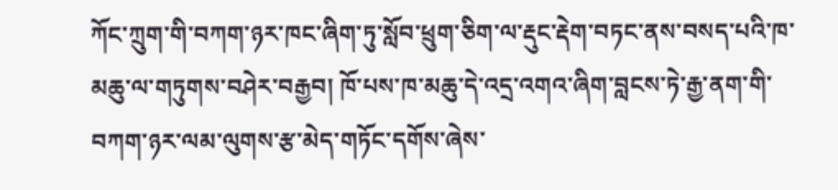ཀོང་ཀྲུག་གི་བཀག་ཉར་ཁང་ཞིག་ཏུ་སློབ་ཕྲུག་ཅིག་ལ་རྡུང་རྡེག་བཏང་ནས་བསད་པའི་ཁ་མཆུ་ལ་གཏུགས་བཤེར་བརྒྱབ། ཁོ་པས་ཁ་མཆུ་དེ་འདྲ་འགའ་ཞིག་བླངས་ཏེ་རྒྱ་ནག་གི་བཀག་ཉར་ལམ་ལུགས་རྩ་མེད་གཏོང་དགོས་ཞེས་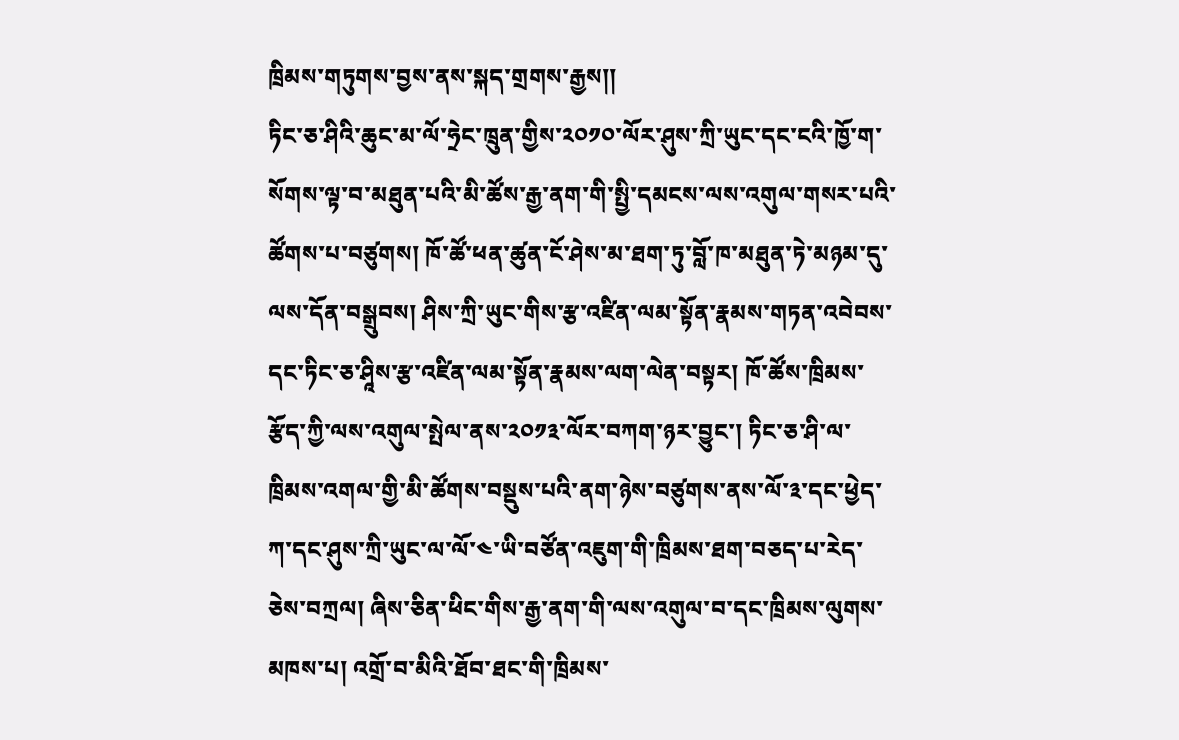ཁྲིམས་གཏུགས་བྱས་ནས་སྐད་གྲགས་རྒྱས།།
ཏིང་ཅ་ཤིའི་ཆུང་མ་ལོ་ཧྲེང་ཁྲུན་གྱིས་༢༠༡༠་ལོར་ཤུས་ཀྲི་ཡུང་དང་ངའི་ཁྱོ་ག་སོགས་ལྟ་བ་མཐུན་པའི་མི་ཚོས་རྒྱ་ནག་གི་སྤྱི་དམངས་ལས་འགུལ་གསར་པའི་ཚོགས་པ་བཙུགས། ཁོ་ཚོ་ཕན་ཚུན་ངོ་ཤེས་མ་ཐག་ཏུ་བློ་ཁ་མཐུན་ཏེ་མཉམ་དུ་ལས་དོན་བསྒྲུབས། ཤིས་ཀྲི་ཡུང་གིས་རྩ་འཛིན་ལམ་སྟོན་རྣམས་གཏན་འབེབས་དང་ཏིང་ཅ་ཤཱིས་རྩ་འཛིན་ལམ་སྟོན་རྣམས་ལག་ལེན་བསྟར། ཁོ་ཚོས་ཁྲིམས་རྩོད་ཀྱི་ལས་འགུལ་སྤེལ་ནས་༢༠༡༣་ལོར་བཀག་ཉར་བྱུང་། ཏིང་ཅ་ཤི་ལ་ཁྲིམས་འགལ་གྱི་མི་ཚོགས་བསྡུས་པའི་ནག་ཉེས་བཙུགས་ནས་ལོ་༣་དང་ཕྱེད་ཀ་དང་ཤུས་ཀྲི་ཡུང་ལ་ལོ་༤་ཡི་བཙོན་འཇུག་གི་ཁྲིམས་ཐག་བཅད་པ་རེད་ཅེས་བཀྲལ། ཞིས་ཅིན་ཕིང་གིས་རྒྱ་ནག་གི་ལས་འགུལ་བ་དང་ཁྲིམས་ལུགས་མཁས་པ། འགྲོ་བ་མིའི་ཐོབ་ཐང་གི་ཁྲིམས་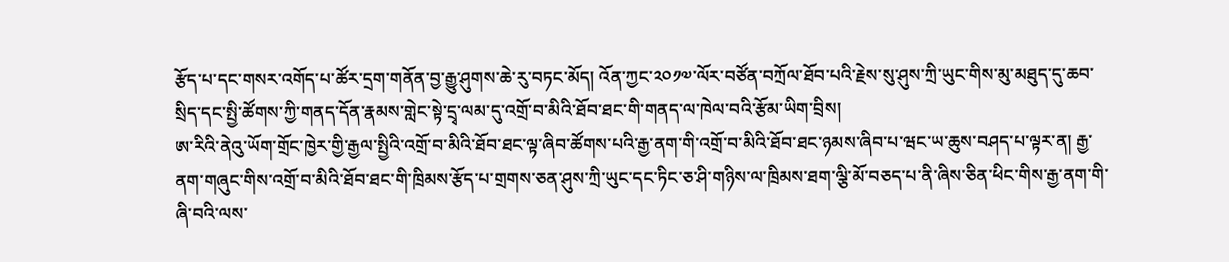རྩོད་པ་དང་གསར་འགོད་པ་ཚོར་དྲག་གནོན་བྱ་རྒྱུ་ཤུགས་ཆེ་རུ་བཏང་མོད། འོན་ཀྱང་༢༠༡༧་ལོར་བཙོན་བཀྲོལ་ཐོབ་པའི་རྗེས་སུ་ཤུས་ཀྲི་ཡུང་གིས་མུ་མཐུད་དུ་ཆབ་སྲིད་དང་སྤྱི་ཚོགས་ཀྱི་གནད་དོན་རྣམས་གླེང་སྟེ་དྲྭ་ལམ་དུ་འགྲོ་བ་མིའི་ཐོབ་ཐང་གི་གནད་ལ་ཁེལ་བའི་རྩོམ་ཡིག་བྲིས།
ཨ་རིའི་ནེའུ་ཡོག་གྲོང་ཁྱེར་གྱི་རྒྱལ་སྤྱིའི་འགྲོ་བ་མིའི་ཐོབ་ཐང་ལྟ་ཞིབ་ཚོགས་པའི་རྒྱ་ནག་གི་འགྲོ་བ་མིའི་ཐོབ་ཐང་ཉམས་ཞིབ་པ་ཝང་ཡ་ཆུས་བཤད་པ་ལྟར་ན། རྒྱ་ནག་གཞུང་གིས་འགྲོ་བ་མིའི་ཐོབ་ཐང་གི་ཁྲིམས་རྩོད་པ་གྲགས་ཅན་ཤུས་ཀྲི་ཡུང་དང་ཏིང་ཅ་ཤི་གཉིས་ལ་ཁྲིམས་ཐག་ལྕི་མོ་བཅད་པ་ནི་ཞིས་ཅིན་ཕིང་གིས་རྒྱ་ནག་གི་ཞི་བའི་ལས་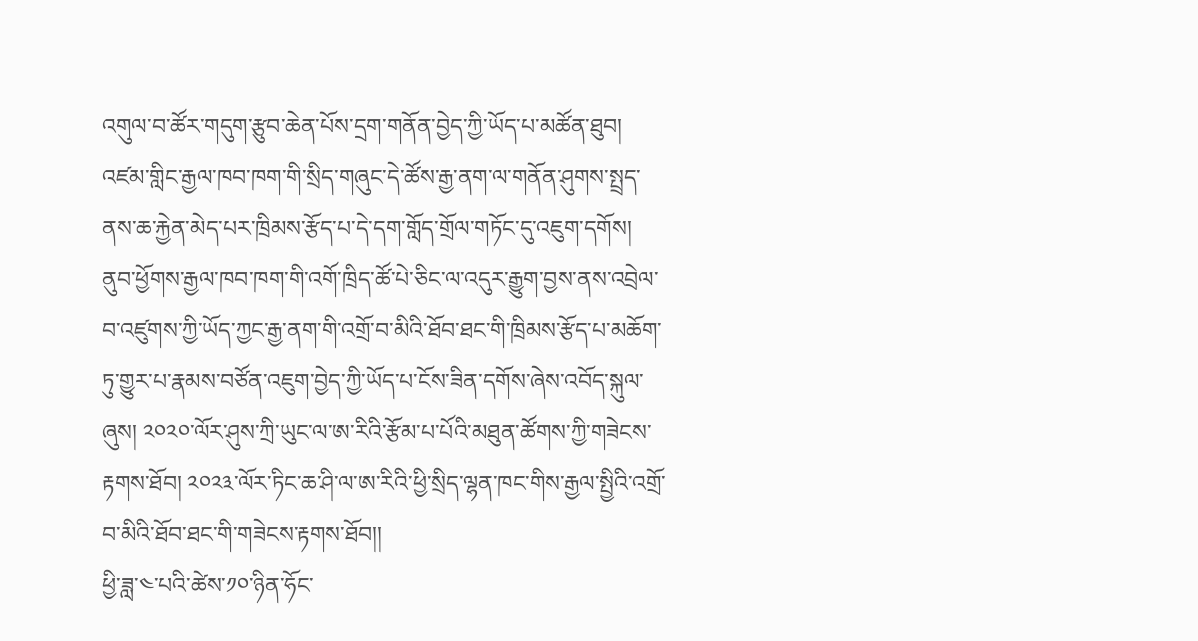འགུལ་བ་ཚོར་གདུག་རྩུབ་ཆེན་པོས་དྲག་གནོན་བྱེད་ཀྱི་ཡོད་པ་མཚོན་ཐུབ། འཛམ་གླིང་རྒྱལ་ཁབ་ཁག་གི་སྲིད་གཞུང་དེ་ཚོས་རྒྱ་ནག་ལ་གནོན་ཤུགས་སྤྲད་ནས་ཆ་རྐྱེན་མེད་པར་ཁྲིམས་རྩོད་པ་དེ་དག་གློད་གྲོལ་གཏོང་དུ་འཇུག་དགོས། ནུབ་ཕྱོགས་རྒྱལ་ཁབ་ཁག་གི་འགོ་ཁྲིད་ཚོ་པེ་ཅིང་ལ་འདུར་རྒྱུག་བྱས་ནས་འབྲེལ་བ་འཛུགས་ཀྱི་ཡོད་ཀྱང་རྒྱ་ནག་གི་འགྲོ་བ་མིའི་ཐོབ་ཐང་གི་ཁྲིམས་རྩོད་པ་མཆོག་ཏུ་གྱུར་པ་རྣམས་བཙོན་འཇུག་བྱེད་ཀྱི་ཡོད་པ་ངོས་ཟིན་དགོས་ཞེས་འབོད་སྐུལ་ཞུས། ༢༠༢༠་ལོར་ཤུས་ཀྲི་ཡུང་ལ་ཨ་རིའི་རྩོམ་པ་པོའི་མཐུན་ཚོགས་ཀྱི་གཟེངས་རྟགས་ཐོབ། ༢༠༢༣་ལོར་ཏིང་ཆ་ཤི་ལ་ཨ་རིའི་ཕྱི་སྲིད་ལྷན་ཁང་གིས་རྒྱལ་སྤྱིའི་འགྲོ་བ་མིའི་ཐོབ་ཐང་གི་གཟེངས་རྟགས་ཐོབ།།
ཕྱི་ཟླ་༤་པའི་ཚེས་༡༠་ཉིན་ཧོང་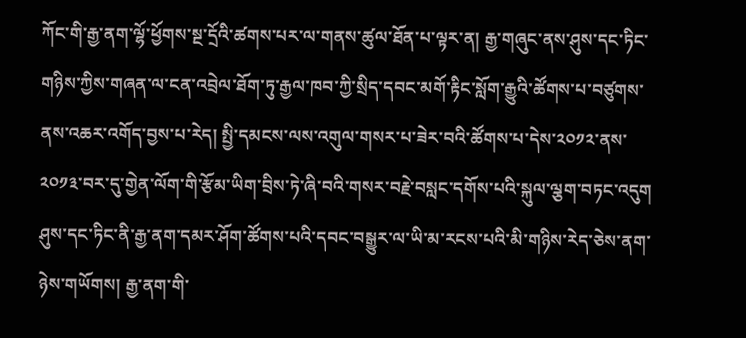ཀོང་གི་རྒྱ་ནག་ལྷོ་ཕྱོགས་སྔ་དྲོའི་ཚགས་པར་ལ་གནས་ཚུལ་ཐོན་པ་ལྟར་ན། རྒྱ་གཞུང་ནས་ཤུས་དང་ཏིང་གཉིས་ཀྱིས་གཞན་ལ་ངན་འབྲེལ་ཐོག་ཏུ་རྒྱལ་ཁབ་ཀྱི་སྲིད་དབང་མགོ་རྟིང་སློག་རྒྱུའི་ཚོགས་པ་བཙུགས་ནས་འཆར་འགོད་བྱས་པ་རེད། སྤྱི་དམངས་ལས་འགུལ་གསར་པ་ཟེར་བའི་ཚོགས་པ་དེས་༢༠༡༢་ནས་༢༠༡༣་བར་དུ་གྱེན་ལོག་གི་རྩོམ་ཡིག་བྲིས་ཏེ་ཞི་བའི་གསར་བརྗེ་བསླང་དགོས་པའི་སྐུལ་ལྕག་བཏང་འདུག ཤུས་དང་ཏིང་ནི་རྒྱ་ནག་དམར་ཤོག་ཚོགས་པའི་དབང་བསྒྱུར་ལ་ཡི་མ་རངས་པའི་མི་གཉིས་རེད་ཅེས་ནག་ཉེས་གཡོགས། རྒྱ་ནག་གི་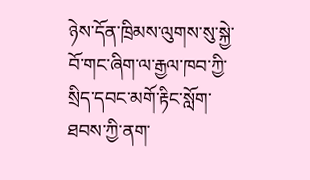ཉེས་དོན་ཁྲིམས་ལུགས་སུ་སྐྱེ་བོ་གང་ཞིག་ལ་རྒྱལ་ཁབ་ཀྱི་སྲིད་དབང་མགོ་རྟིང་སློག་ཐབས་ཀྱི་ནག་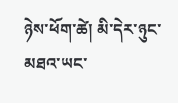ཉེས་ཕོག་ཚེ། མི་དེར་ཉུང་མཐའ་ཡང་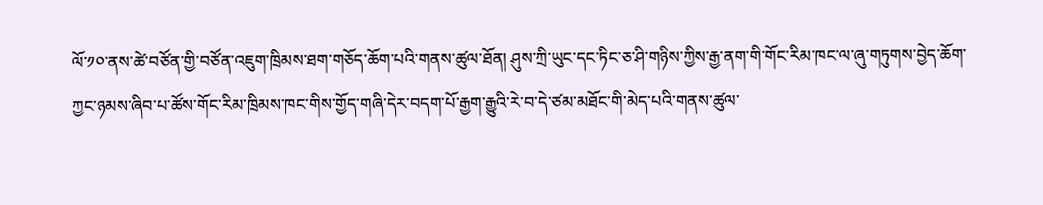ལོ་༡༠་ནས་ཚེ་བཙོན་གྱི་བཙོན་འཇུག་ཁྲིམས་ཐག་གཅོད་ཆོག་པའི་གནས་ཚུལ་ཐོན། ཤུས་ཀྲི་ཡུང་དང་ཏིང་ཅ་ཤི་གཉིས་ཀྱིས་རྒྱ་ནག་གི་གོང་རིམ་ཁང་ལ་ཞུ་གཏུགས་བྱེད་ཆོག་ཀྱང་ཉམས་ཞིབ་པ་ཚོས་གོང་རིམ་ཁྲིམས་ཁང་གིས་གྱོད་གཞི་དེར་བདག་པོ་རྒྱག་རྒྱུའི་རེ་བ་དེ་ཙམ་མཐོང་གི་མེད་པའི་གནས་ཚུལ་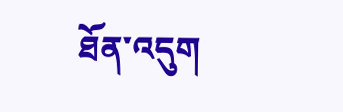ཐོན་འདུག